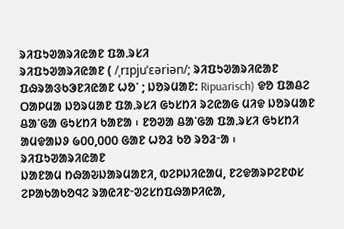ᱨᱤᱯᱩᱣᱟᱨᱤᱭᱟᱱ ᱯᱟᱹᱨᱥᱤ
ᱨᱤᱯᱩᱣᱟᱨᱤᱭᱟᱱ ( /ˌrɪpjuˈɛəriən/; ᱨᱤᱯᱩᱣᱟᱨᱤᱭᱟᱱ ᱯᱷᱨᱟᱝᱠᱳᱱᱤᱭᱟᱱ ᱦᱚᱸ ; ᱡᱚᱨᱢᱟᱱ: Ripuarisch) ᱫᱚ ᱯᱟᱪᱮ ᱛᱟᱞᱢᱟ ᱡᱚᱨᱢᱟᱱ ᱯᱟᱹᱨᱥᱤ ᱜᱩᱥᱴᱤ ᱨᱮᱭᱟᱜ ᱢᱤᱫ ᱡᱚᱨᱢᱟᱱ ᱪᱟᱸᱜᱟ ᱜᱩᱥᱴᱤ ᱠᱟᱱᱟ ᱾ ᱱᱚᱣᱟ ᱪᱟᱸᱜᱟ ᱯᱟᱹᱨᱥᱤ ᱜᱩᱥᱴᱤ ᱟᱢᱫᱟᱡᱽ ᱙᱐᱐,᱐᱐᱐ ᱜᱟᱱ ᱦᱚᱲ ᱠᱚ ᱨᱚᱲᱼᱟ ᱾
ᱨᱤᱯᱩᱣᱟᱨᱤᱭᱟᱱ
ᱡᱟᱱᱟᱢ ᱴᱷᱟᱶᱡᱟᱨᱢᱟᱱᱤ, ᱵᱮᱞᱡᱤᱭᱟᱢ, ᱱᱮᱫᱟᱨᱞᱮᱱᱰᱥ
ᱮᱞᱟᱠᱟᱠᱚᱧᱮ ᱨᱟᱭᱤᱱᱼᱣᱮᱥᱴᱯᱷᱟᱞᱤᱭᱟ,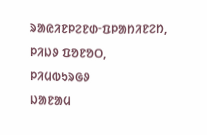ᱨᱟᱭᱤᱱᱞᱮᱱᱰᱼᱯᱞᱟᱴᱤᱱᱮᱴ, ᱞᱤᱡᱽ ᱯᱚᱱᱚᱛ, ᱞᱤᱢᱵᱩᱨᱜᱽ
ᱡᱟᱱᱟᱢ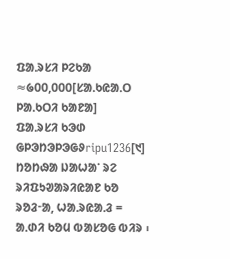ᱯᱟᱹᱨᱥᱤ ᱞᱮᱠᱟ
≈᱙᱐᱐,᱐᱐᱐[ᱥᱟᱹᱠᱭᱟᱹᱛ ᱞᱟᱹᱠᱛᱤ ᱠᱟᱱᱟ]
ᱯᱟᱹᱨᱥᱤ ᱠᱳᱰ
ᱜᱞᱳᱴᱳᱞᱳᱜᱽripu1236[᱑]
ᱴᱚᱴᱷᱟ ᱡᱟᱦᱟᱸ ᱨᱮ ᱨᱤᱯᱩᱣᱟᱨᱤᱭᱟᱱ ᱠᱚ ᱨᱚᱲᱼᱟ, ᱦᱟᱹᱨᱭᱟᱹᱲ = ᱟᱹᱰᱤ ᱠᱚᱢ ᱵᱟᱥᱚᱜ ᱵᱤᱨ ᱾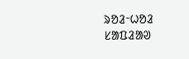ᱨᱚᱲᱼᱦᱚᱲ ᱥᱟᱯᱲᱟᱣ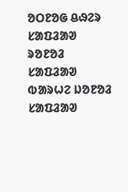ᱚᱛᱱᱚᱜ ᱪᱷᱮᱨ ᱥᱟᱯᱲᱟᱣ
ᱨᱚᱱᱚᱲ ᱥᱟᱯᱲᱟᱣ
ᱵᱟᱨᱦᱮ ᱡᱚᱱᱚᱲ ᱥᱟᱯᱲᱟᱣ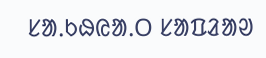ᱥᱟᱹᱠᱷᱭᱟᱹᱛ ᱥᱟᱯᱲᱟᱣ